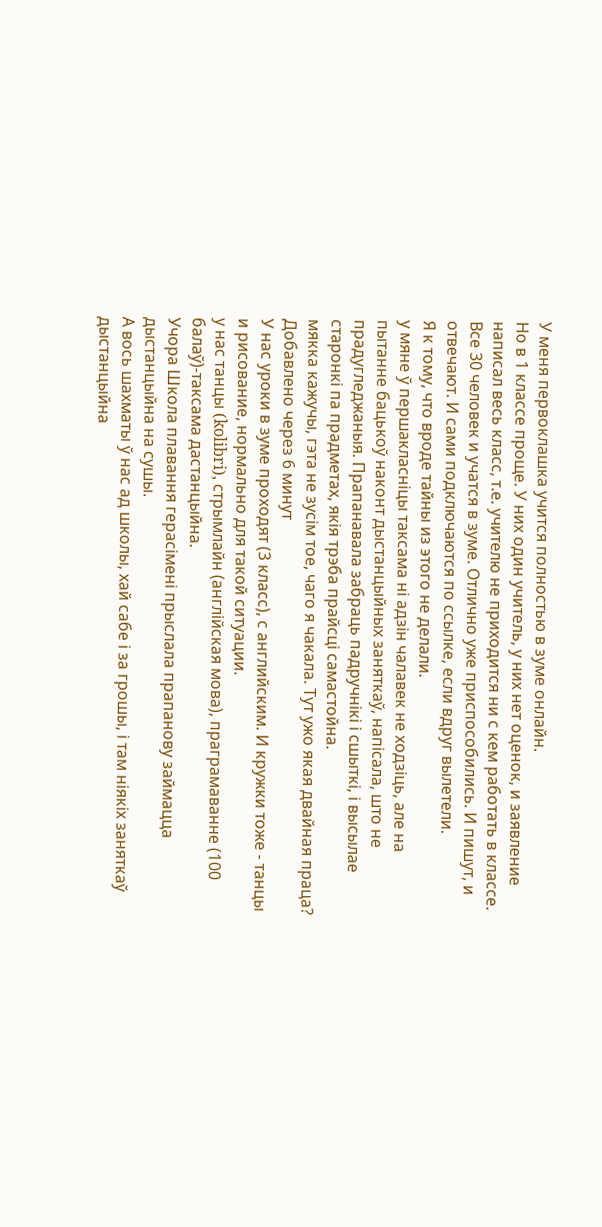У меня первоклашка учится полностью в зуме онлайн.
Но в 1 классе проще. У них один учитель, у них нет оценок, и заявление написал весь класс, т.е. учителю не приходится ни с кем работать в классе.
Все 30 человек и учатся в зуме. Отлично уже приспособились. И пишут, и отвечают. И сами подключаются по ссылке, если вдруг вылетели.
Я к тому, что вроде тайны из этого не делали.
у мяне ў першакласніцы таксама ні адзін чалавек не ходзіць, але на пытанне бацькоў наконт дыстанцыйных заняткаў, напісала, што не прадугледжаныя. Прапанавала забраць падручнікі і сшыткі, і высылае старонкі па прадметах, якія трэба прайсці самастойна.
мякка кажучы, гэта не зусім тое, чаго я чакала. Тут ужо якая двайная праца?
Добавлено через 6 минут
У нас уроки в зуме проходят (3 класс), с английским. И кружки тоже - танцы и рисование, нормально для такой ситуации.
у нас танцы (kolibri), стрымлайн (англійская мова), праграмаванне (100 балаў)-таксама дастанцыйна.
Учора Школа плавання герасімені прыслала прапанову займацца дыстанцыйна на сушы.
А вось шахматы ў нас ад школы, хай сабе і за грошы, і там ніякіх заняткаў дыстанцыйна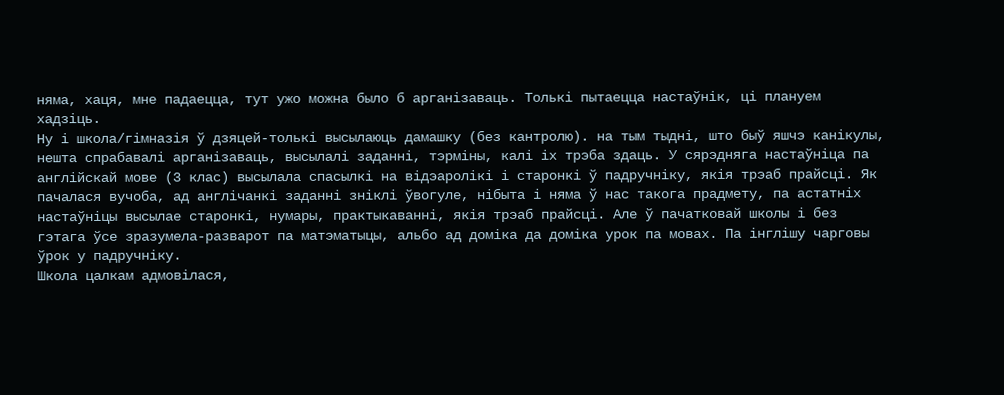няма, хаця, мне падаецца, тут ужо можна было б арганізаваць. Толькі пытаецца настаўнік, ці плануем хадзіць.
Ну і школа/гімназія ў дзяцей-толькі высылаюць дамашку (без кантролю). на тым тыдні, што быў яшчэ канікулы, нешта спрабавалі арганізаваць, высылалі заданні, тэрміны, калі іх трэба здаць. У сярэдняга настаўніца па англійскай мове (3 клас) высылала спасылкі на відэаролікі і старонкі ў падручніку, якія трэаб прайсці. Як пачалася вучоба, ад англічанкі заданні зніклі ўвогуле, нібыта і няма ў нас такога прадмету, па астатніх настаўніцы высылае старонкі, нумары, практыкаванні, якія трэаб прайсці. Але ў пачатковай школы і без гэтага ўсе зразумела-разварот па матэматыцы, альбо ад доміка да доміка урок па мовах. Па інглішу чарговы ўрок у падручніку.
Школа цалкам адмовілася,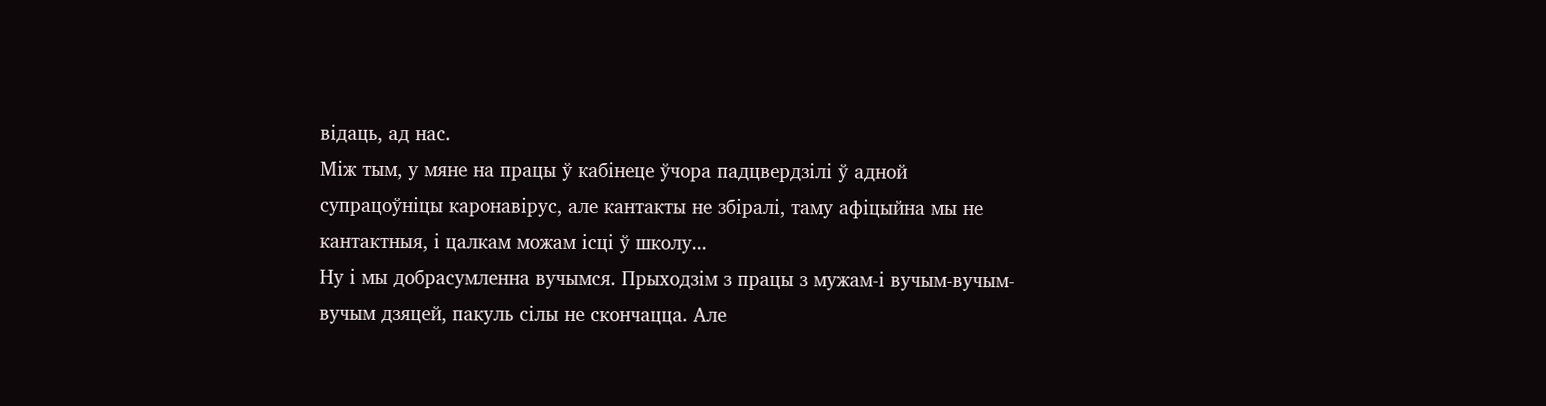відаць, ад нас.
Між тым, у мяне на працы ў кабінеце ўчора падцвердзілі ў адной супрацоўніцы каронавірус, але кантакты не збіралі, таму афіцыйна мы не кантактныя, і цалкам можам ісці ў школу...
Ну і мы добрасумленна вучымся. Прыходзім з працы з мужам-і вучым-вучым-вучым дзяцей, пакуль сілы не скончацца. Але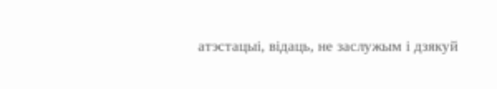атэстацыі, відаць, не заслужым і дзякуй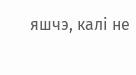яшчэ, калі не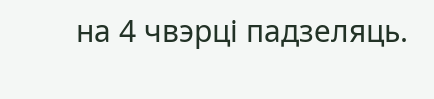на 4 чвэрці падзеляць.